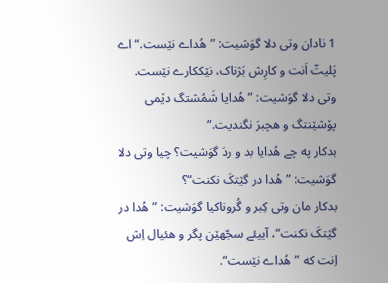1 نادان وتی دلا گوَشیت: ”هُداے نێست.“ اے پَلیتّ اَنت و کارِش بَژناک، نێککارے نێست.
وتی دلا گوَشیت: ”هُدایا شَمُشتگ دێمی پۆشێنتگ و هچبرَ نگندیت.“
بدکار په چے هُدایا بد و ردَ گوَشیت؟ چیا وتی دلا گوَشیت: ”هُدا در گێتکَ نکنت“؟
بدکار مان وتی کِبر و گُروناکیا گوَشیت: ”هُدا در گێتکَ نکنت“، آییئے سجّهێن پگر و هئیال اِش اِنت که ”هُداے نێست“.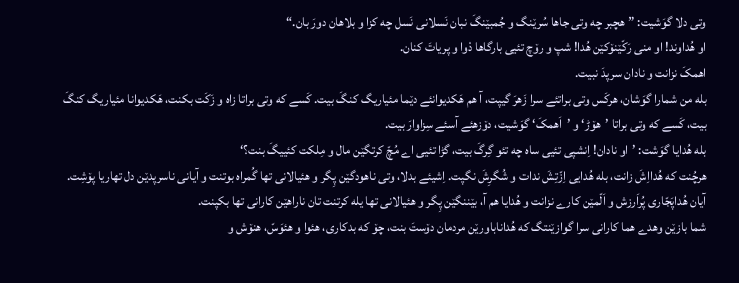وتی دلا گوَشیت: ”هچبر چه وتی جاها سُرێنگ و جُمبێنگَ نبان نَسلانی نَسل چه کزا و بلاهان دورَ بان.“
او هُداوند! او منی رَکّێنۆکێن هُدا! شپ و رۆچ تئیی بارگاها دْوا و پریاتَ کنان.
اهمکَ نزانت و نادان سرپدَ نبیت.
بله من شمارا گوَشان، هرکَس وتی براتئے سرا زَهرَ گیپت، آ هم هَکدیوانئے دێما مئیاریگ کنگَ بیت. کَسے که وتی براتا زاه و زَکَت بکنت، هَکدیوانا مئیاریگ کنگَ بیت، کَسے که وتی براتا ’هۆڑ‘ و ’اَهمکَ‘ گوَشیت، دۆزهئے آسئے سِزاوارَ بیت.
بله هُدایا گوَشت: ’او نادان! اِنشپی تئیی ساه چه تئو گِرگَ بیت، گڑا تئیی اے مُچّ کرتگێن مال و مِلکت کئییگَ بنت؟‘
هرچُنت که هُدااِشَ زانت، بله هُدایی اِزّتِشَ ندات و شُگرِشَ نگپت. اِشیئے بدلا، وتی ناهودگێن پِگر و هئیالانی تها گُمراه بوتنت و آیانی ناسرپدێن دل تهاریا پۆشِت.
آیان هُداپَجّاری پُراَرزش و اَلّمێن کارے نزانت و هُدایا هم آ، بێننگێن پِگر و هئیالانی تها یله کرتنت تان ناراهێن کارانی تها بکپنت.
شما بازێن وهدے هما کارانی سرا گوازێنتگ که هُداناباورێن مردمان دۆستَ بنت، چۆ که بدکاری، هئوا و هئوَسّ، هنۆش و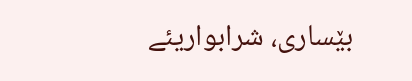بێساری، شرابواریئے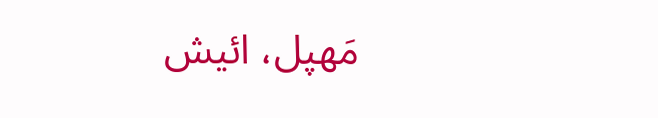مَهپل، ائیش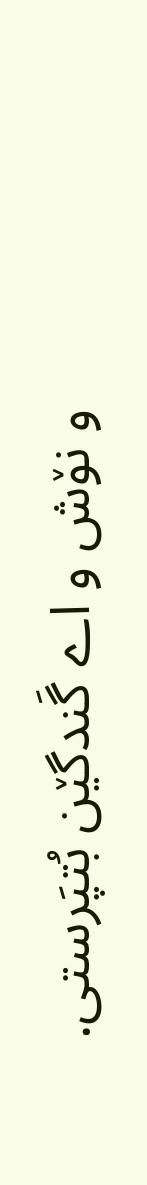و نۆش و اے گَندگێن بُتپَرستی.